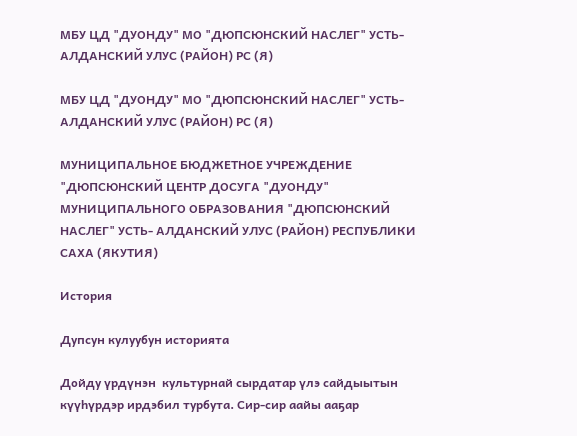МБУ ЦД "ДУОНДУ" МО "ДЮПСЮНСКИЙ НАСЛЕГ" УСТЬ- АЛДАНСКИЙ УЛУС (РАЙОН) РС (Я)

МБУ ЦД "ДУОНДУ" МО "ДЮПСЮНСКИЙ НАСЛЕГ" УСТЬ- АЛДАНСКИЙ УЛУС (РАЙОН) РС (Я)

МУНИЦИПАЛЬНОЕ БЮДЖЕТНОЕ УЧРЕЖДЕНИЕ "ДЮПСЮНСКИЙ ЦЕНТР ДОСУГА "ДУОНДУ" МУНИЦИПАЛЬНОГО ОБРАЗОВАНИЯ "ДЮПСЮНСКИЙ НАСЛЕГ" УСТЬ- АЛДАНСКИЙ УЛУС (РАЙОН) РЕСПУБЛИКИ САХА (ЯКУТИЯ)

История

Дупсун кулуубун историята

Дойду үрдүнэн  культурнай сырдатар үлэ сайдыытын күүһүрдэр ирдэбил турбута. Сир-сир аайы ааҕар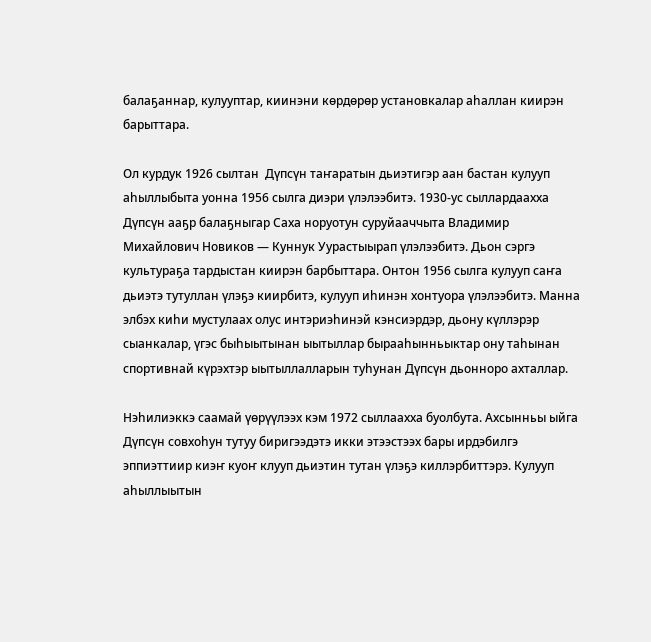балаҕаннар, кулууптар, киинэни көрдөрөр установкалар аһаллан киирэн барыттара.

Ол курдук 1926 сылтан  Дүпсүн таҥаратын дьиэтигэр аан бастан кулууп аһыллыбыта уонна 1956 сылга диэри үлэлээбитэ. 1930-ус сыллардаахха Дүпсүн ааҕр балаҕныгар Саха норуотун суруйааччыта Владимир Михайлович Новиков — Куннук Уурастыырап үлэлээбитэ. Дьон сэргэ культураҕа тардыстан киирэн барбыттара. Онтон 1956 сылга кулууп саҥа дьиэтэ тутуллан үлэҕэ киирбитэ, кулууп иһинэн хонтуора үлэлээбитэ. Манна элбэх киһи мустулаах олус интэриэһинэй кэнсиэрдэр, дьону күллэрэр сыанкалар, үгэс быһыытынан ыытыллар бырааһынньыктар ону таһынан спортивнай күрэхтэр ыытыллалларын туһунан Дүпсүн дьонноро ахталлар.

Нэһилиэккэ саамай үөрүүлээх кэм 1972 сыллаахха буолбута. Ахсынньы ыйга Дүпсүн совхоһун тутуу биригээдэтэ икки этээстээх бары ирдэбилгэ эппиэттиир киэҥ куоҥ клууп дьиэтин тутан үлэҕэ киллэрбиттэрэ. Кулууп аһыллыытын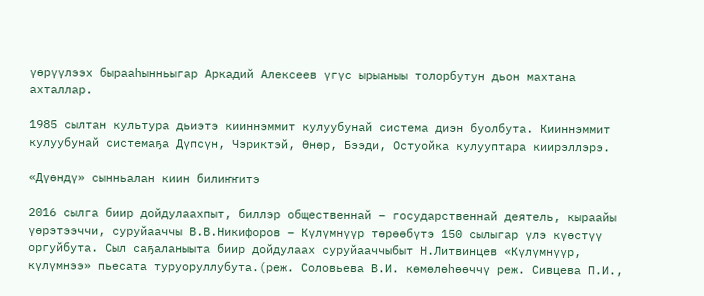үөрүүлээх бырааһынньыгар Аркадий Алексеев үгүс ырыаныы толорбутун дьон махтана ахталлар.

1985 сылтан культура дьиэтэ кииннэммит кулуубунай система диэн буолбута. Кииннэммит кулуубунай системаҕа Дүпсүн, Чэриктэй, Өнөр, Бээди, Остуойка кулууптара киирэллэрэ.

«Дүөндү» сынньалан киин билиҥҥитэ

2016 сылга биир дойдулаахпыт, биллэр общественнай – государственнай деятель, кыраайы үөрэтээччи, суруйааччы В.В.Никифоров – Күлүмнүүр төрөөбүтэ 150 сылыгар үлэ күөстүү оргуйбута. Сыл саҕаланыыта биир дойдулаах суруйааччыбыт Н.Литвинцев «Күлүмнүүр, күлүмнээ» пьесата туруоруллубута.(реж. Соловьева В.И. көмөлөһөөччү реж. Сивцева П.И.,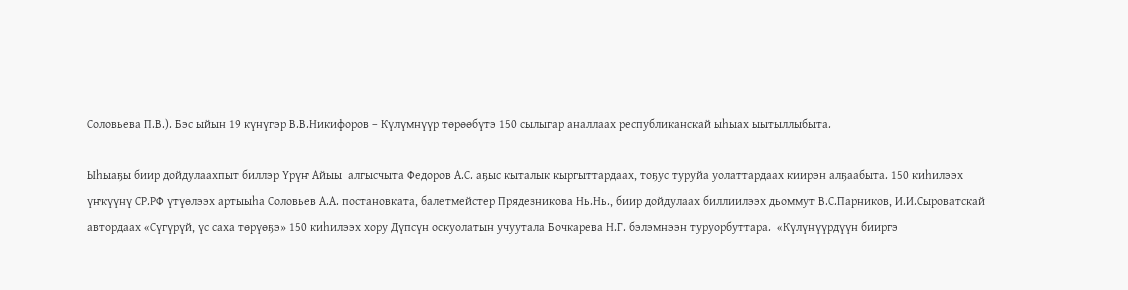Соловьева П.В.). Бэс ыйын 19 күнүгэр В.В.Никифоров – Күлүмнүүр төрөөбүтэ 150 сылыгар аналлаах республиканскай ыһыах ыытыллыбыта.

Ыһыаҕы биир дойдулаахпыт биллэр Үрүҥ Айыы  алгысчыта Федоров А.С. аҕыс кыталык кыргыттардаах, тоҕус туруйа уолаттардаах киирэн алҕаабыта. 150 киһилээх үҥкүүнү СР.РФ үтүөлээх артыыһа Соловьев А.А. постановката, балетмейстер Прядезникова Нь.Нь., биир дойдулаах биллиилээх дьоммут В.С.Парников, И.И.Сыроватскай автордаах «Сүгүрүй, үс саха төрүөҕэ» 150 киһилээх хору Дүпсүн оскуолатын учуутала Бочкарева Н.Г. бэлэмнээн туруорбуттара.  «Күлүнүүрдүүн бииргэ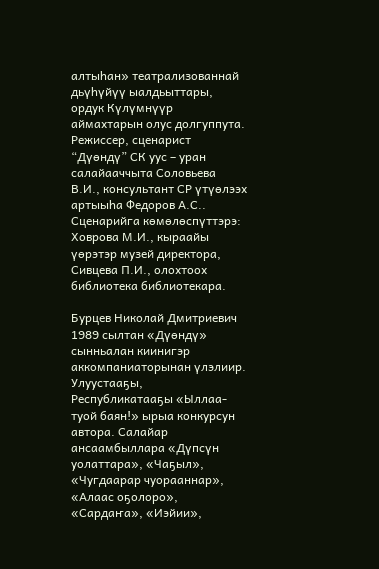алтыһан» театрализованнай дьүһүйүү ыалдьыттары, ордук Күлүмнүүр аймахтарын олус долгуппута. Режиссер, сценарист “Дүөндү” СК уус – уран салайааччыта Соловьева В.И., консультант СР үтүөлээх артыыһа Федоров А.С.. Сценарийга көмөлөспүттэрэ: Ховрова М.И., кыраайы үөрэтэр музей директора, Сивцева П.И., олохтоох библиотека библиотекара.

Бурцев Николай Дмитриевич 1989 сылтан «Дүөндү» сынньалан киинигэр аккомпаниаторынан үлэлиир. Улуустааҕы, Республикатааҕы «Ыллаа-туой баян!» ырыа конкурсун автора. Салайар ансаамбыллара «Дүпсүн уолаттара», «Чаҕыл», «Чугдаарар чуорааннар», «Алаас оҕолоро», «Сардаҥа», «Иэйии»,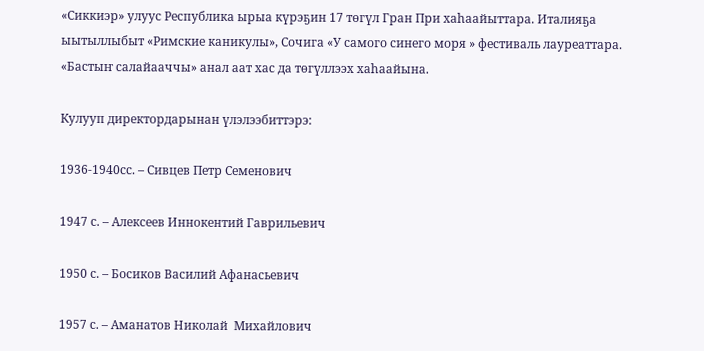«Сиккиэр» улуус Республика ырыа күрэҕин 17 төгүл Гран При хаһаайыттара. Италияҕа ыытыллыбыт «Римские каникулы», Сочига «У самого синего моря » фестиваль лауреаттара. «Бастыҥ салайааччы» анал аат хас да төгүллээх хаһаайына.

Кулууп директордарынан үлэлээбиттэрэ:

1936-1940сс. – Сивцев Петр Семенович

1947 с. – Алексеев Иннокентий Гаврильевич

1950 с. – Босиков Василий Афанасьевич

1957 с. – Аманатов Николай  Михайлович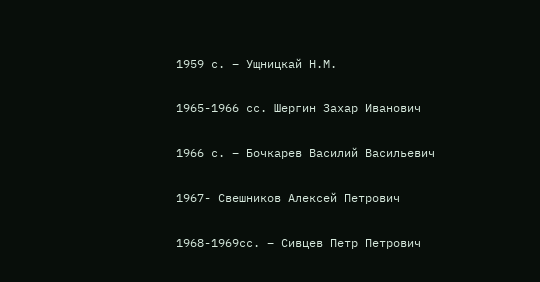1959 с. – Ущницкай Н.М.

1965-1966 сс. Шергин Захар Иванович

1966 с. – Бочкарев Василий Васильевич

1967- Свешников Алексей Петрович

1968-1969сс. – Сивцев Петр Петрович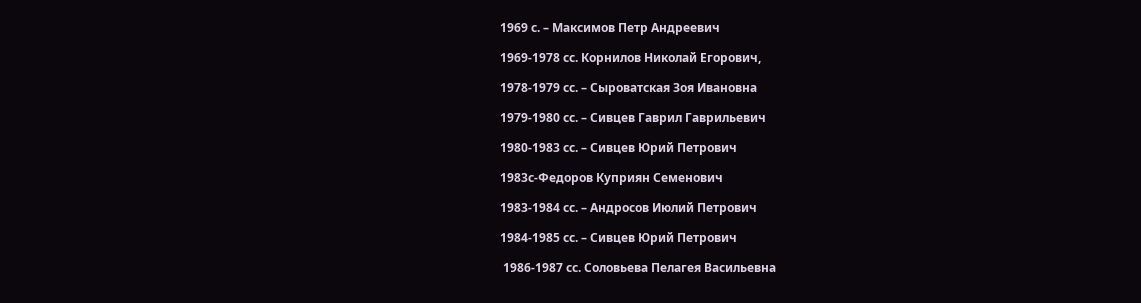1969 с. – Максимов Петр Андреевич

1969-1978 сс. Корнилов Николай Егорович,

1978-1979 сс. – Сыроватская Зоя Ивановна

1979-1980 сс. – Сивцев Гаврил Гаврильевич

1980-1983 сс. – Сивцев Юрий Петрович

1983с-Федоров Куприян Семенович

1983-1984 сс. – Андросов Июлий Петрович

1984-1985 сс. – Сивцев Юрий Петрович

 1986-1987 сс. Соловьева Пелагея Васильевна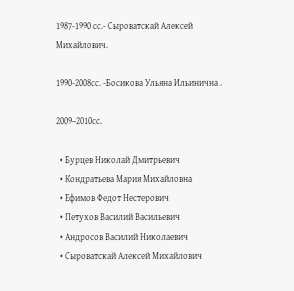1987-1990 сс.- Сыроватскай Алексей Михайлович.

1990-2008сс. -Босикова Ульяна Ильинична .

2009–2010сс.

  • Бурцев Николай Дмитрьевич
  • Кондратьева Мария Михайловна
  • Ефимов Федот Нестерович
  • Петухов Василий Васильевич
  • Андросов Василий Николаевич
  • Сыроватскай Алексей Михайлович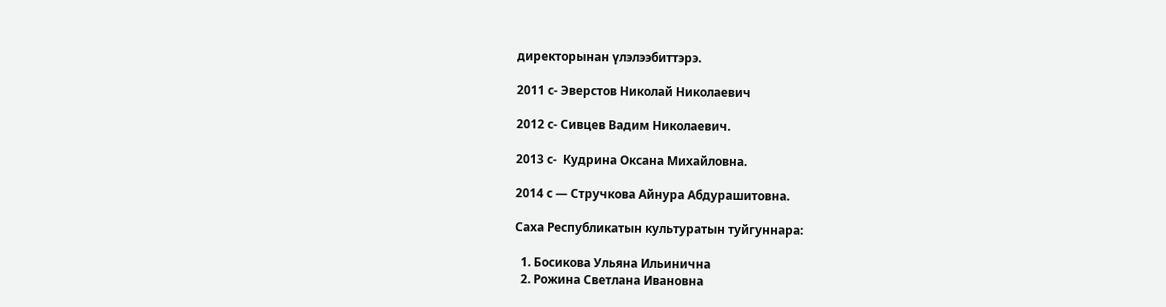директорынан үлэлээбиттэрэ.

2011 с- Эверстов Николай Николаевич

2012 с- Сивцев Вадим Николаевич.

2013 с-  Кудрина Оксана Михайловна.

2014 с — Стручкова Айнура Абдурашитовна.

Саха Республикатын культуратын туйгуннара:

  1. Босикова Ульяна Ильинична
  2. Рожина Светлана Ивановна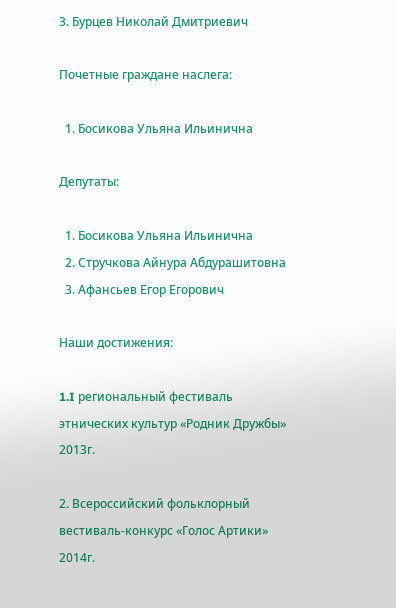3. Бурцев Николай Дмитриевич

Почетные граждане наслега:

  1. Босикова Ульяна Ильинична

Депутаты:

  1. Босикова Ульяна Ильинична
  2. Стручкова Айнура Абдурашитовна
  3. Афансьев Егор Егорович

Наши достижения:

1.I региональный фестиваль этнических культур «Родник Дружбы» 2013г.

2. Всероссийский фольклорный вестиваль-конкурс «Голос Артики» 2014г.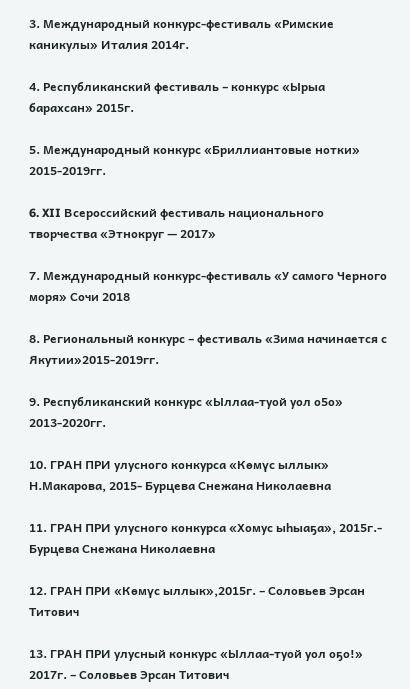3. Международный конкурс-фестиваль «Римские каникулы» Италия 2014г.

4. Республиканский фестиваль – конкурс «Ырыа барахсан» 2015г.

5. Международный конкурс «Бриллиантовые нотки» 2015-2019гг.

6. XII Всероссийский фестиваль национального творчества «Этнокруг — 2017»

7. Международный конкурс-фестиваль «У самого Черного моря» Сочи 2018

8. Региональный конкурс – фестиваль «Зима начинается с Якутии»2015-2019гг.

9. Республиканский конкурс «Ыллаа-туой уол о5о» 2013-2020гг.

10. ГРАН ПРИ улусного конкурса «Көмүс ыллык» Н.Макарова, 2015- Бурцева Снежана Николаевна

11. ГРАН ПРИ улусного конкурса «Хомус ыһыаҕа», 2015г.- Бурцева Снежана Николаевна

12. ГРАН ПРИ «Көмүс ыллык»,2015г. – Соловьев Эрсан Титович

13. ГРАН ПРИ улусный конкурс «Ыллаа-туой уол оҕо!» 2017г. – Соловьев Эрсан Титович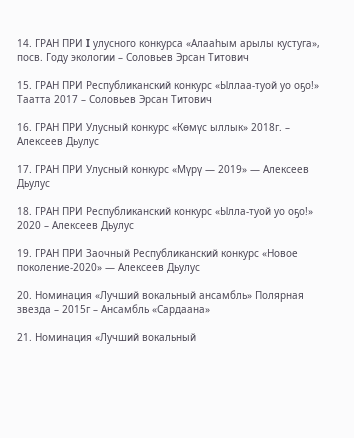14. ГРАН ПРИ I улусного конкурса «Алааһым арылы кустуга», посв. Году экологии – Соловьев Эрсан Титович

15. ГРАН ПРИ Республиканский конкурс «Ыллаа-туой уо оҕо!» Таатта 2017 – Соловьев Эрсан Титович

16. ГРАН ПРИ Улусный конкурс «Көмүс ыллык» 2018г. – Алексеев Дьулус

17. ГРАН ПРИ Улусный конкурс «Мүрү — 2019» — Алексеев Дьулус

18. ГРАН ПРИ Республиканский конкурс «Ылла-туой уо оҕо!» 2020 – Алексеев Дьулус

19. ГРАН ПРИ Заочный Республиканский конкурс «Новое поколение-2020» — Алексеев Дьулус

20. Номинация «Лучший вокальный ансамбль» Полярная звезда – 2015г – Ансамбль «Сардаана»

21. Номинация «Лучший вокальный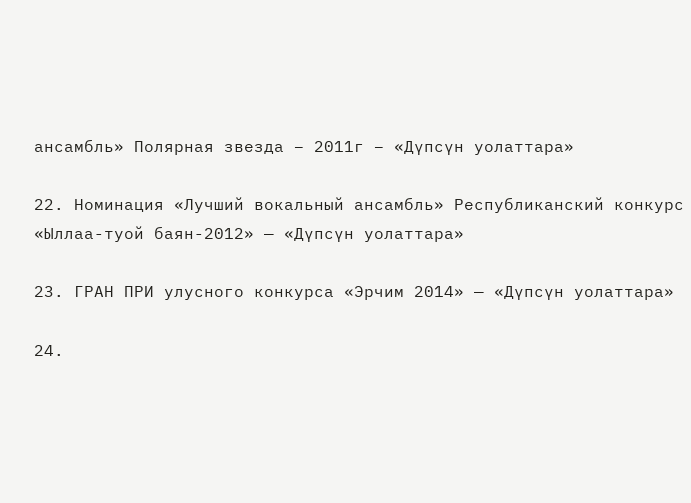ансамбль» Полярная звезда – 2011г – «Дүпсүн уолаттара»

22. Номинация «Лучший вокальный ансамбль» Республиканский конкурс «Ыллаа-туой баян-2012» — «Дүпсүн уолаттара»

23. ГРАН ПРИ улусного конкурса «Эрчим 2014» — «Дүпсүн уолаттара»

24.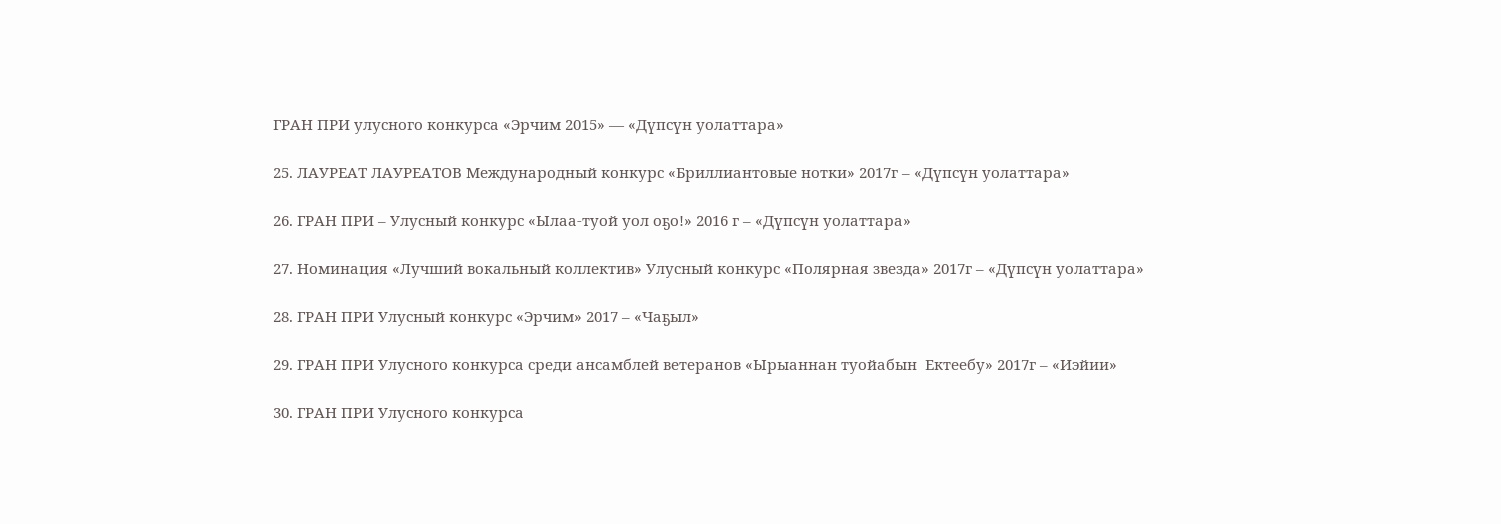ГРАН ПРИ улусного конкурса «Эрчим 2015» — «Дүпсүн уолаттара»

25. ЛАУРЕАТ ЛАУРЕАТОВ Международный конкурс «Бриллиантовые нотки» 2017г – «Дүпсүн уолаттара»

26. ГРАН ПРИ – Улусный конкурс «Ылаа-туой уол оҕо!» 2016 г – «Дүпсүн уолаттара»

27. Номинация «Лучший вокальный коллектив» Улусный конкурс «Полярная звезда» 2017г – «Дүпсүн уолаттара»

28. ГРАН ПРИ Улусный конкурс «Эрчим» 2017 – «Чаҕыл»

29. ГРАН ПРИ Улусного конкурса среди ансамблей ветеранов «Ырыаннан туойабын  Ектеебу» 2017г – «Иэйии»

30. ГРАН ПРИ Улусного конкурса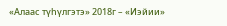«Алаас түһүлгэтэ» 2018г – «Иэйии»